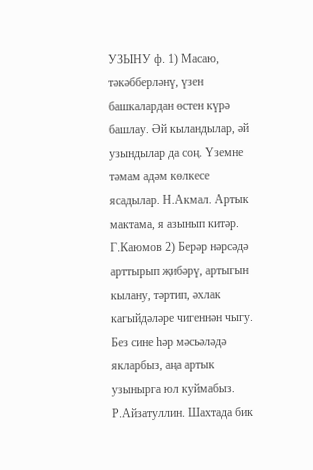УЗЫНУ ф. 1) Масаю, тәкәбберләнү, үзен башкалардан өстен күрә башлау. Әй кыландылар, әй узындылар да соң. Үземне тәмам адәм көлкесе ясадылар. Н.Акмал. Артык мактама, я азынып китәр. Г.Каюмов 2) Берәр нәрсәдә арттырып җибәрү, артыгын кылану, тәртип, әхлак кагыйдәләре чигеннән чыгу. Без сине һәр мәсьәләдә якларбыз, аңа артык узынырга юл куймабыз. Р.Айзатуллин. Шахтада бик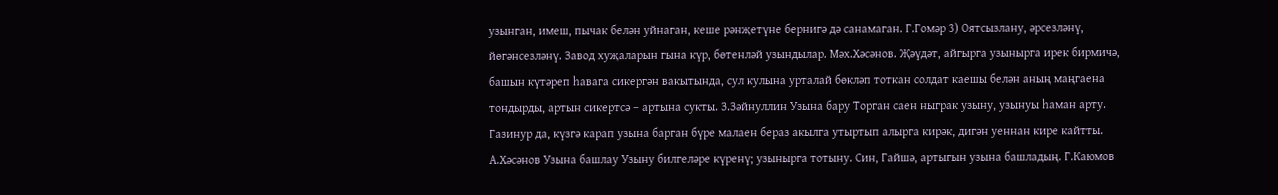узынган, имеш, пычак белән уйнаган, кеше рәнҗетүне бернигә дә санамаган. Г.Гомәр 3) Оятсызлану, әрсезләнү, йөгәнсезләнү. Завод хуҗаларын гына күр, бөтенләй узындылар. Мәх.Хәсәнов. Җәүдәт, айгырга узынырга ирек бирмичә, башын күтәреп һавага сикергән вакытында, сул кулына урталай бөкләп тоткан солдат каешы белән аның маңгаена тондырды, артын сикертсә – артына сукты. З.Зәйнуллин Узына бару Торган саен ныграк узыну, узынуы һаман арту. Газинур да, күзгә карап узына барган бүре малаен бераз акылга утыртып алырга кирәк, дигән уеннан кире кайтты. А.Хәсәнов Узына башлау Узыну билгеләре күренү; узынырга тотыну. Син, Гайшә, артыгын узына башладың. Г.Каюмов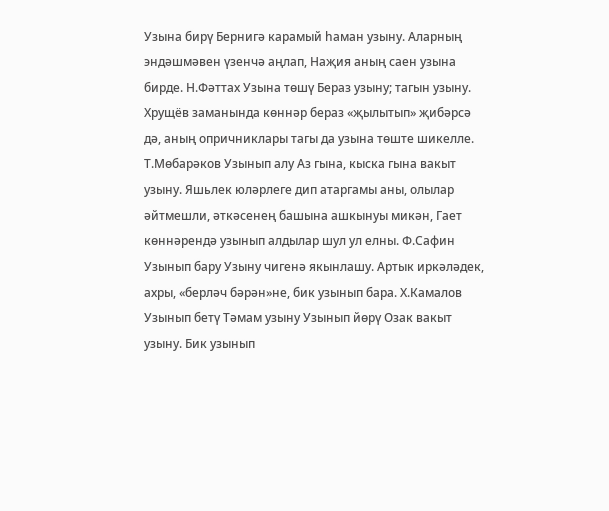Узына бирү Бернигә карамый һаман узыну. Аларның эндәшмәвен үзенчә аңлап, Наҗия аның саен узына бирде. Н.Фәттах Узына төшү Бераз узыну; тагын узыну. Хрущёв заманында көннәр бераз «җылытып» җибәрсә дә, аның опричниклары тагы да узына төште шикелле. Т.Мөбарәков Узынып алу Аз гына, кыска гына вакыт узыну. Яшьлек юләрлеге дип атаргамы аны, олылар әйтмешли, әткәсенең башына ашкынуы микән, Гает көннәрендә узынып алдылар шул ул елны. Ф.Сафин Узынып бару Узыну чигенә якынлашу. Артык иркәләдек, ахры, «берләч бәрән»не, бик узынып бара. Х.Камалов Узынып бетү Тәмам узыну Узынып йөрү Озак вакыт узыну. Бик узынып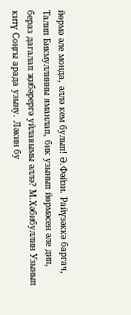йөрмә әле монда, әллә кем булып! Ә.Фәйзи. Райүзәккә баргач, Талип Бикмуллинны яманлап, бик узынып йөрмәсен әле дип, бераз дагалап җибәрергә уйлавымы әллә? М.Хәбибуллин Узынып китү Соңгы арада узыну. Ләкин бу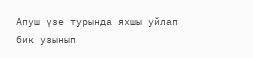Апуш үзе турында яхшы уйлап бик узынып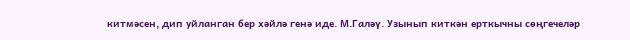китмәсен, дип уйланган бер хәйлә генә иде. М.Галәү. Узынып киткән ерткычны сөңгечеләр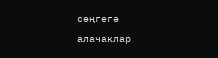сөңгегә алачаклар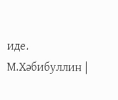иде. М.Хәбибуллин |